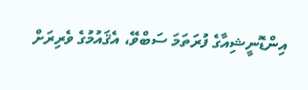އިންޑޮނީޝިއާގެ ފުރަތަމަ ސަބްވޭ، އެޤައުމުގެ ވެރިރަށް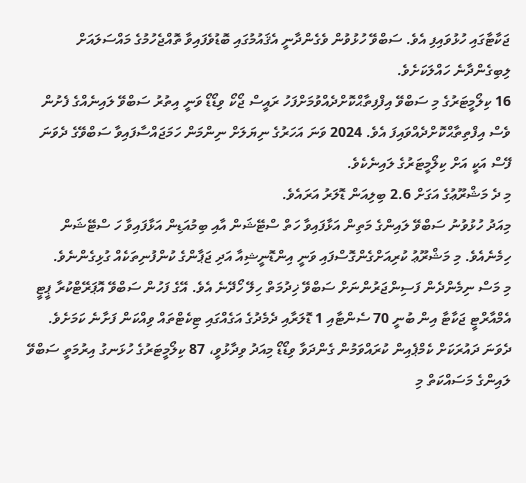ޖަކާޓާގައި ހުޅުވައިފި އެވެ. ސަބްވޭ ހުޅުވުން ވެގެންދާނީ އެޤައުމުގައި ބޮޑުވެފައިވާ ތޮއްޖެހުމުގެ މައްސަލައަށް ލިބިގެންދާނެ ހައްލަކަށެވެ.
16 ކިލޯމީޓަރުގެ މި ސަބްވޭ އިފްފިތާޙްކޮށްދެއްވުމަށްފަހު ރައީސް ޖޯކޯ ވިޑޯޑޯ ވަނީ އިތުރު ސަބްވޭ ލައިނެއްގެ ފެށުން ވެސް އިފްތިތާޙްކޮށްދެއްވައިފަ އެވެ. 2024 ވަނަ އަހަރުގެ ނިޔަލަށް ނިންމަން ހަމަޖައްސާފައިވާ ސަބްވޭގެ ދެވަނަ ފޭސް އަކީ އަށް ކިލޯމީޓަރުގެ ލައިނެކެވެ.
މި ދެ މަޝްރޫޢުގެ އަގަށް 2.6 ބިލިއަން ޑޮލަރު އަރައެވެ.
މިއަދު ހުޅުވުނު ސަބްވޭ ލައިންގެ މަތިން އަޅާފައިވާ ހަތް ސްޓޭޝަން އާއި ބިމުއަޑިން އަޅާފައިވާ ހަ ސްޓޭޝަން ހިމެނެއެވެ. މި މަޝްރޫޢު ކުރިއަށްގެންގޮސްފައި ވަނީ އިންޑޮނީޝިއާ އަދި ޖަޕާންގެ ކުންފުނިތަކެއް ގުޅިގެންނެވެ.
މި މަސް ނިމެންދެން ފަސިންޖަރުންނަށް ސަބްވޭ ޚިދުމަތް ހިލޭ ހޯދޭނެ އެވެ. އޭގެ ފަހުން ސަބްވޭ އޮޕަރޭޓްކުރާ ޕީޓީ އެމްއާރްޓީ ޖަކާޓާ އިން ބުނީ 70 ސެންޓާއި 1 ޑޮލަރާއި ދެމެދުގެ އަގެއްގައި ޓިކެޓްތައް ވިއްކަން ފަށާނެ ކަމަށެވެ.
ދެވަނަ ދައުރަކަށް ކެމްޕެއިން ކުރައްވަމުން ގެންދަވާ ވިޑޯޑޯ މިއަދު ވިދާޅުވީ، 87 ކިލޯމީޓަރުގެ ހުޅަނގު އިރުމަތީ ސަބްވޭ ލައިންގެ މަސައްކަތް މި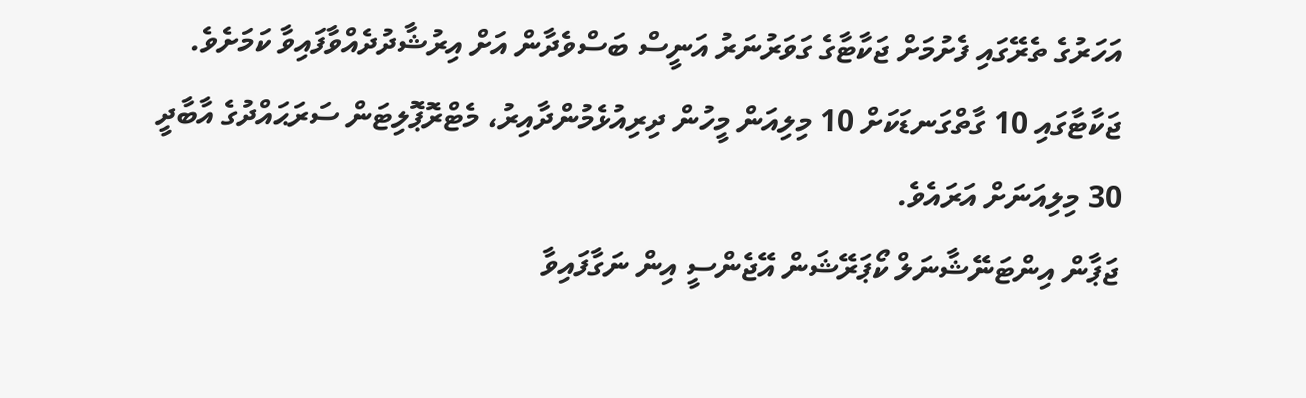އަހަރުގެ ތެރޭގައި ފެށުމަށް ޖަކާޓާގެ ގަވަރުނަރު އަނީސް ބަސްވެދާން އަށް އިރުޝާދުދެއްވާފައިވާ ކަމަށެވެ.
ޖަކާޓާގައި 10 ގާތްގަނޑަކަށް 10 މިލިއަން މީހުން ދިރިއުޅެމުންދާއިރު، މެޓްރޮޕޮލިޓަން ސަރަޙައްދުގެ އާބާދީ 30 މިލިއަނަށް އަރައެވެ.
ޖަޕާން އިންޓަނޭޝާނަލް ކޯޕަރޭޝަން އޭޖެންސީ އިން ނަގާފައިވާ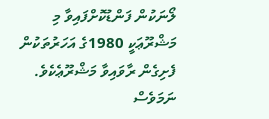ލޯނަކުން ފަންޑުކޮށްފައިވާ މި މަޝްރޫޢަކީ 1980ގެ އަހަރުތަކުން ފެށިގެން ރާވައިވާ މަޝްރޫޢެކެވެ. ނަމަވެސް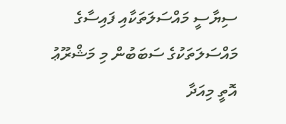ސިޔާސީ މައްސަލަތަކާއި ފައިސާގެ މައްސަލަތަކުގެ ސަބަބުން މި މަޝްރޫޢު އޮތީ މިއަދާ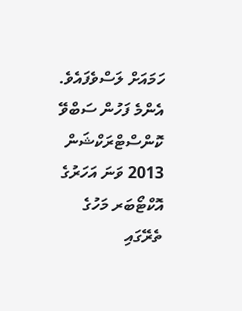ހަމައަށް ލަސްވެފައެވެ.
އެންމެ ފަހުން ސަބްވޭ ކޮންސްޓްރަކްޝަން 2013 ވަނަ އަހަރުގެ އޮކްޓޯބަރ މަހުގެ ތެރޭގައި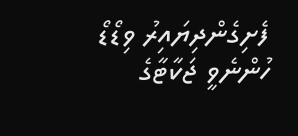ފެށިގެންދިޔައިރު ވިޑޯޑޯ ހުންނެވީ ޖަކާޓާގެ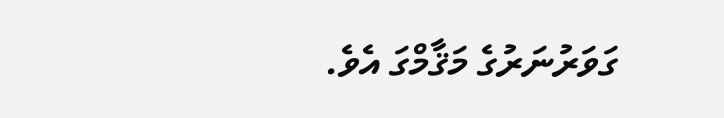ގަވަރުނަރުގެ މަޤާމްގަ އެވެ.